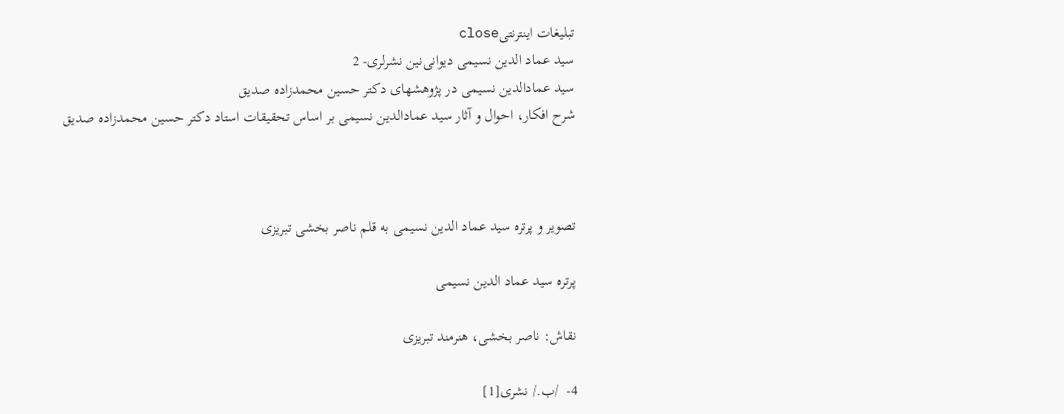تبلیغات اینترنتیclose
سید عماد الدین نسيمی‌ ديوانی‌‌نین نشرلری- 2
سید عمادالدین نسیمی در پژوهشهای دکتر حسین محمدزاده صدیق
شرح افکار، احوال و آثار سید عمادالدین نسیمی بر اساس تحقیقات استاد دکتر حسین محمدزاده صدیق



تصویر و پرتره سید عماد الدین نسیمی به قلم ناصر بخشی تبریزی

پرتره سید عماد الدین نسیمی

نقاش: ناصر بخشی، هنرمند تبریزی

4-  /ب./ نشری[1]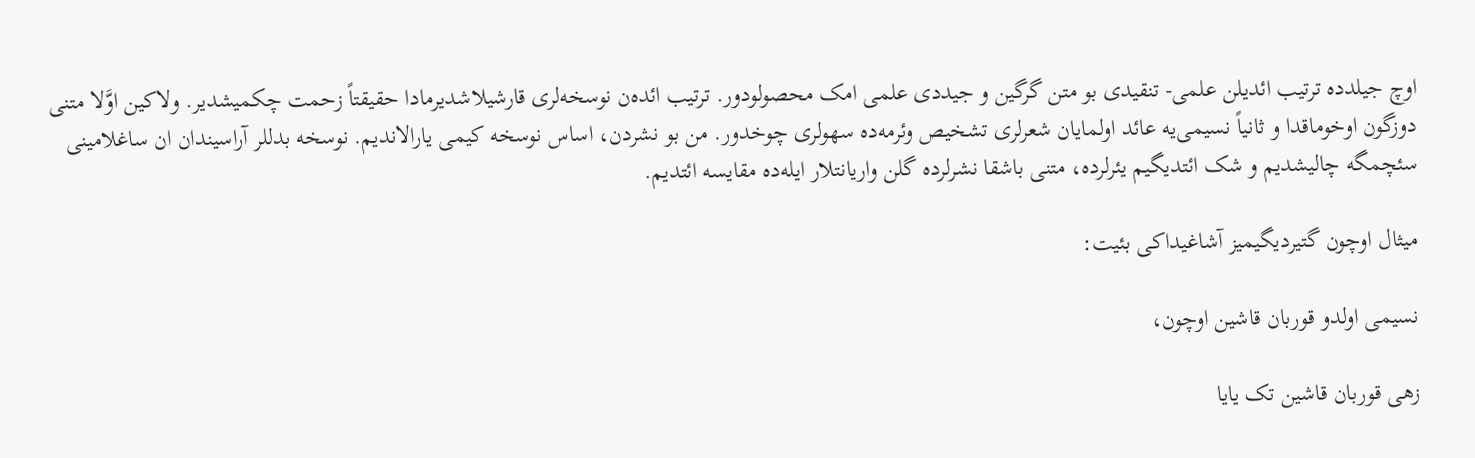اوچ جیلدده ترتیب ائدیلن علمی- تنقیدی بو متن گرگین و جیددی علمی امک محصولودور. ترتیب ائده‌ن نوسخه‌لری قارشیلاشدیرمادا حقیقتاً زحمت چکمیشدیر. ولاکین اوَّلا متنی دوزگون اوخوماقدا و ثانیاً نسیمی‌یه عائد اولمایان شعرلری تشخیص وئرمه‌ده سهولری چوخدور. من بو نشردن، اساس نوسخه کیمی یارالاندیم. نوسخه بدللر آراسیندان ان ساغلامینی سئچمگه چالیشدیم و شک ائتدیگیم یئرلرده، متنی باشقا نشرلرده گلن واریانتلار ایله‌ده مقایسه ائتدیم.

میثال اوچون گتیردیگیمیز آشاغیداکی بئیت:

نسیمی اولدو قوربان قاشین اوچون،

زهی قوربان قاشین تک یایا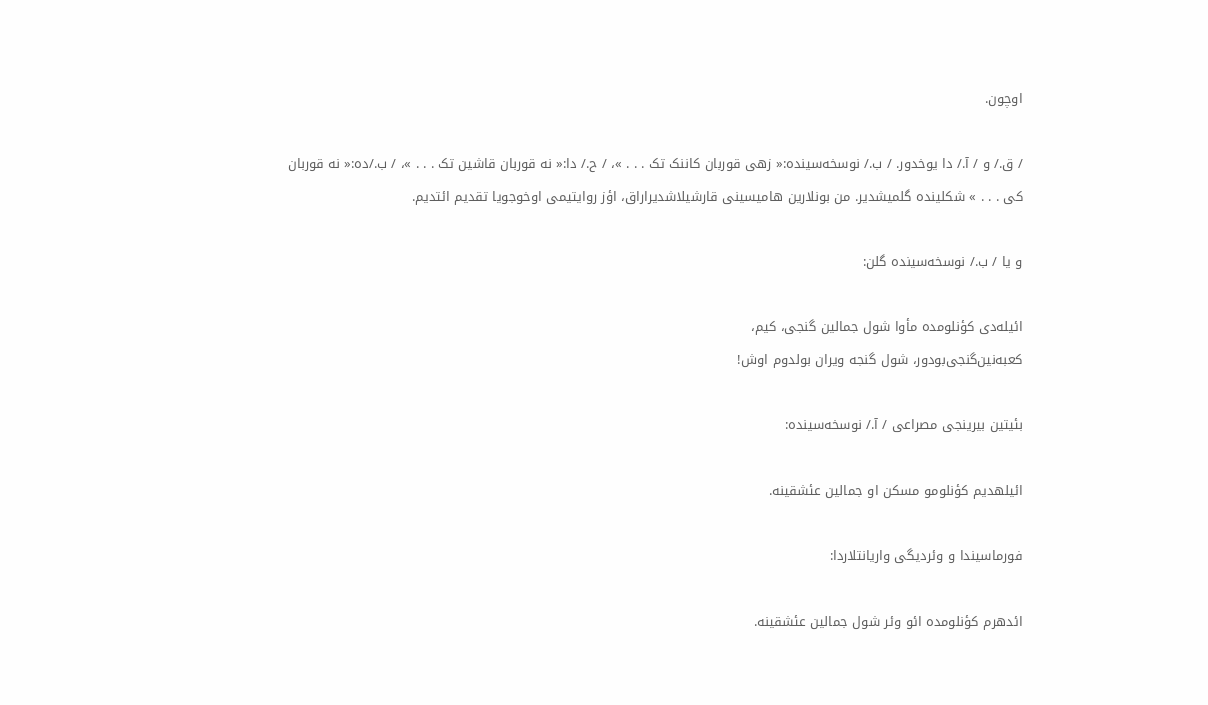اوچون.

/ ق./ و / آ./ دا یوخدور. / ب./ نوسخه‌سینده:« زهی قوربان کاننک تک . . . »، / ح./ دا:« نه قوربان قاشین تک . . . »، / ب./ده:« نه قوربان کی . . . » شکلینده گلمیشدیر. من بونلارین هامیسینی قارشیلاشدیراراق، اؤز روایتیمی اوخوجویا تقدیم ائتدیم.

و یا / ب./ نوسخه‌سینده گلن:

ائیله‌دی کؤنلومده مأوا شول جمالین گنجی، کیم،
کعبه‌نین‌گنجی‌بودور، شول ‌گنجه ویران‌ بولدوم ‌اوش!

بئیتین بیرینجی مصراعی / آ./ نوسخه‌سینده:

ائیلهدیم کؤنلومو مسکن او جمالین عئشقینه.

فورماسیندا و وئردیگی واریانتلاردا:

ائدهرم کؤنلومده ائو وئر شول جمالین عئشقینه.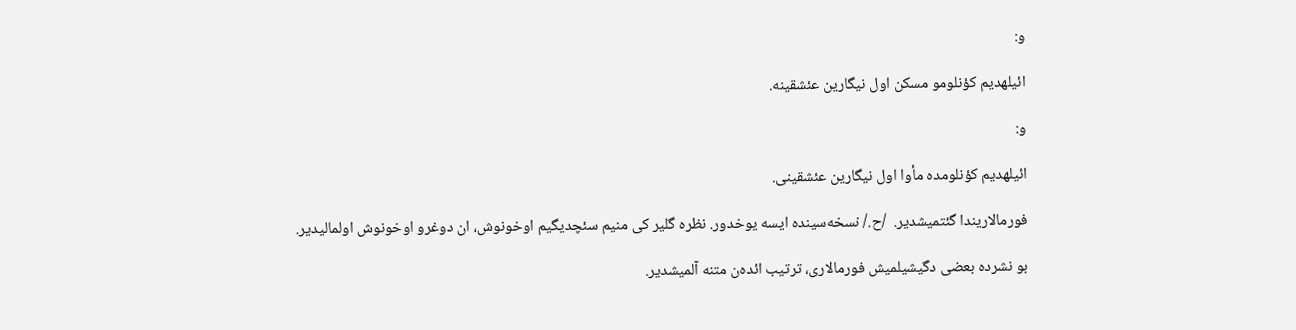و:

ائیلهدیم کؤنلومو مسکن اول نیگارین عئشقینه.

و:

ائیلهدیم کؤنلومده مأوا اول نیگارین عئشقینی.

فورمالاریندا گئتمیشدیر.  /ح./ نسخه‌سینده ایسه یوخدور. نظره گلیر کی منیم سئچدیگیم اوخونوش، ان دوغرو اوخونوش اولمالیدیر.

بو نشرده بعضی دگیشیلمیش فورمالاری، ترتیب ائده‌ن متنه آلمیشدیر.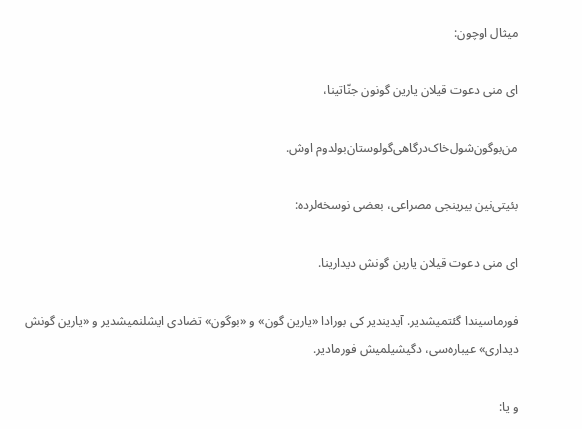میثال اوچون:

ای منی دعوت قیلان یارین گونون جنّاتینا،

من‌بوگون‌شول‌خاک‌درگاهی‌گولوستان‌بولدوم ‌اوش.

بئیتی‌نین بیرینجی مصراعی، بعضی نوسخه‌لرده:

ای منی دعوت قیلان یارین گونش دیدارینا.

فورماسیندا گئتمیشدیر. آیدیندیر کی بورادا «یارین گون» و «بوگون» تضادی ایشلنمیشدیر و «یارین گونش دیداری» عیباره‌سی، دگیشیلمیش فورمادیر.

و یا: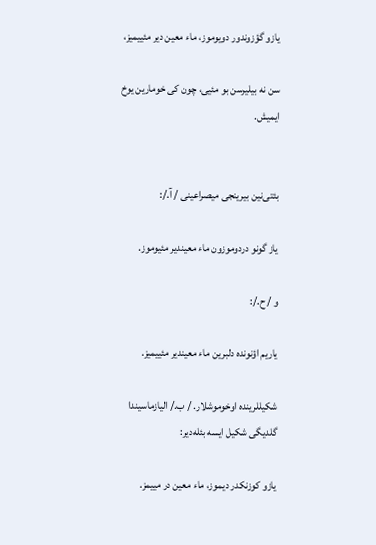یازو گؤزوندور دویوموز، ماء معین دیر مئییمیز،

سن نه بیلیرسن بو مئیی، چون کی خومارین یوخ ایمیش.


بئتی‌نین بیرینجی میصراعینی / آ./:

یاز گونو دردوموزون ماء معیندیر مئیوموز.

و / ح./:

یاریم اؤنونده دلبرین ماء معیندیر مئییمیز.

شکیللرینده اوخوموشلار. / ب./ الیازماسیندا گلدیگی شکیل ایسه بئله‌دیر:

یازو کوزنکدر دیموز، ماء معین در مییمز.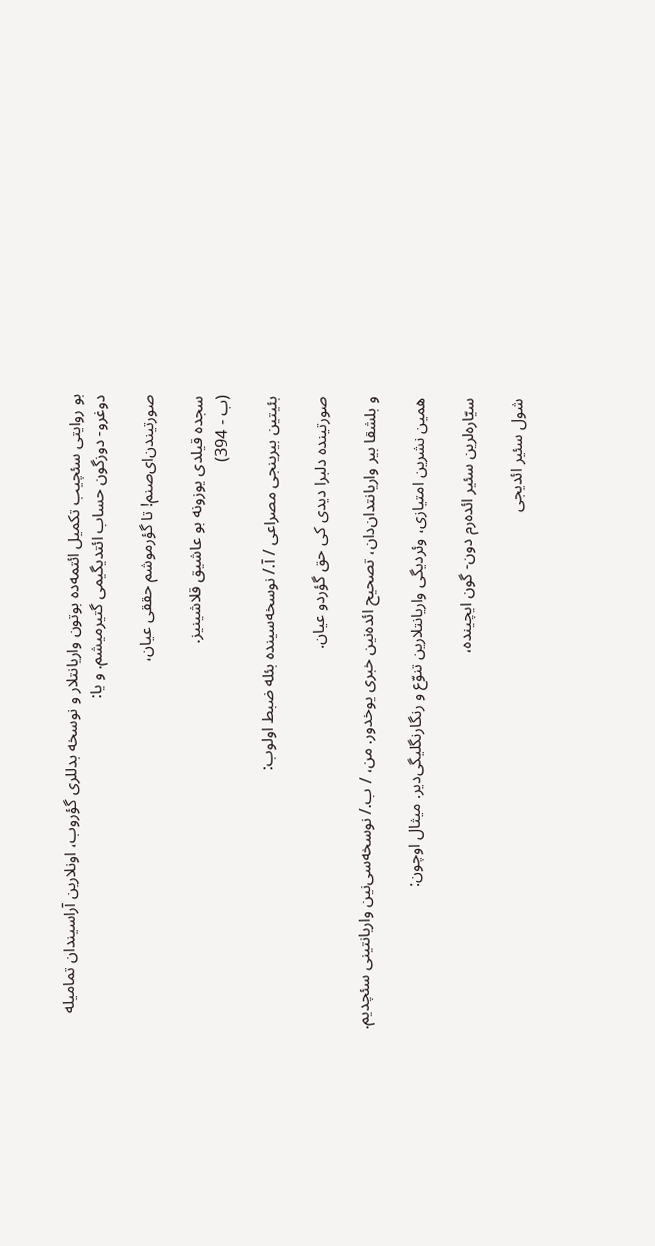بو روایتی سئچیب تکمیل ائتمه‌ده بوتون واریانتلار و نوسخه‌ بدللری گؤروب، اونلارین آراسیندان تمامیله دوغرو- دوزگون حساب ائتدیگیمی گتیرمیشم. و یا:

صورتیندن‌ای‌صنم! تا گؤرموشم حققی عیان،

سجده قیلدی یوزونه بو عاشیق قلاشینیز.
(ب - 394)

بئیتین بیرینجی مصراعی / آ./ نوسخه‌سینده بئله ضبط اولوب:

صورتینده دلبرا دیدی کی حق گؤردو عیان.

و بلشقا بیر واریانتدان‌دان، تصحیح ائده‌نین خبری یوخدور. من، / ب./ نوسخه‌سی‌نین واریانتینی سئچدیم.

همین نشرین امتیازی، وئردیگی واریانتلارین تنوّع و رنگارنگلیگی‌دیر. میثال اوچون:

سیّاره‌لرین سئیر ائده‌رم دون- گون ایچینده،

شول سئیر ائدیجی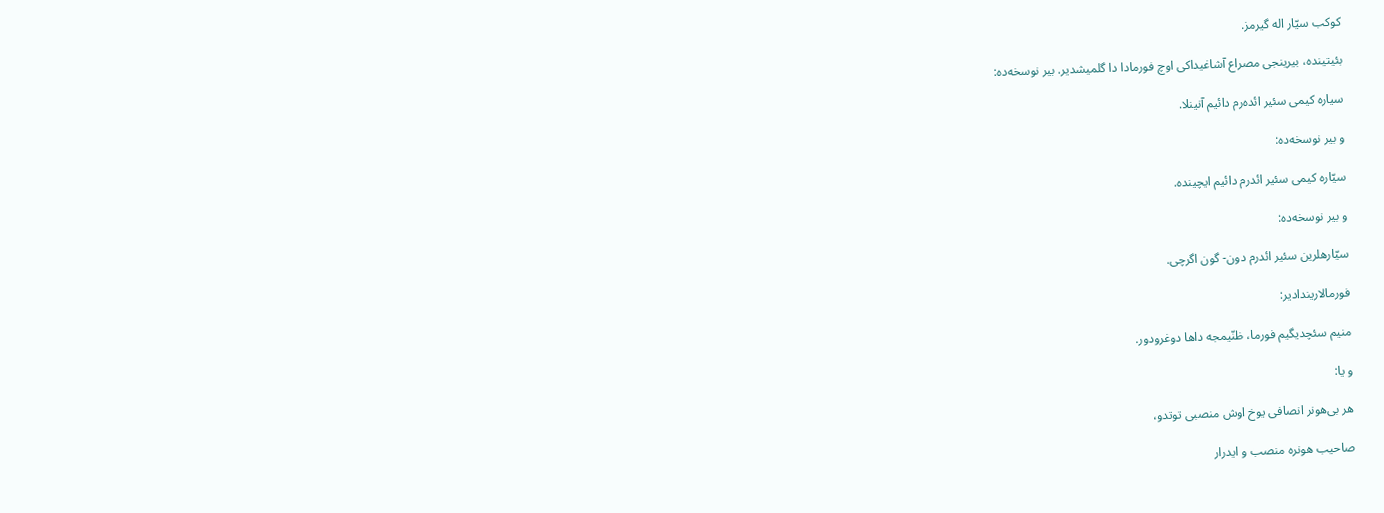کوکب سیّار اله گیرمز.

بئیتینده، بیرینجی مصراع آشاغیداکی اوچ فورمادا دا گلمیشدیر. بیر نوسخه‌ده:

سیاره کیمی سئیر ائده‌رم دائیم آنینلا.

و بیر نوسخه‌ده:

سیّاره کیمی سئیر ائدرم دائیم ایچینده.

و بیر نوسخه‌ده:

سیّارهلرین سئیر ائدرم دون- گون اگرچی.

فورمالاریندادیر:

منیم سئچدیگیم فورما، ظنّیمجه داها دوغرودور.

و یا:

هر بی‌هونر انصافی یوخ اوش منصبی توتدو،

صاحیب هونره منصب و ایدرار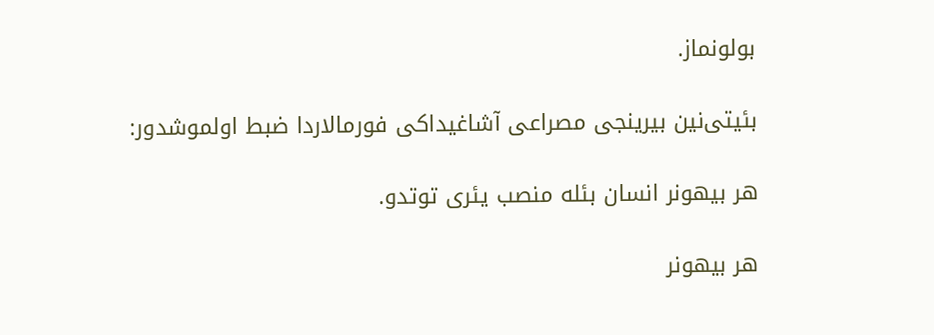بولونماز.

بئیتی‌نین بیرینجی مصراعی آشاغیداکی فورمالاردا ضبط اولموشدور:

هر بیهونر انسان بئله منصب یئری توتدو.

هر بیهونر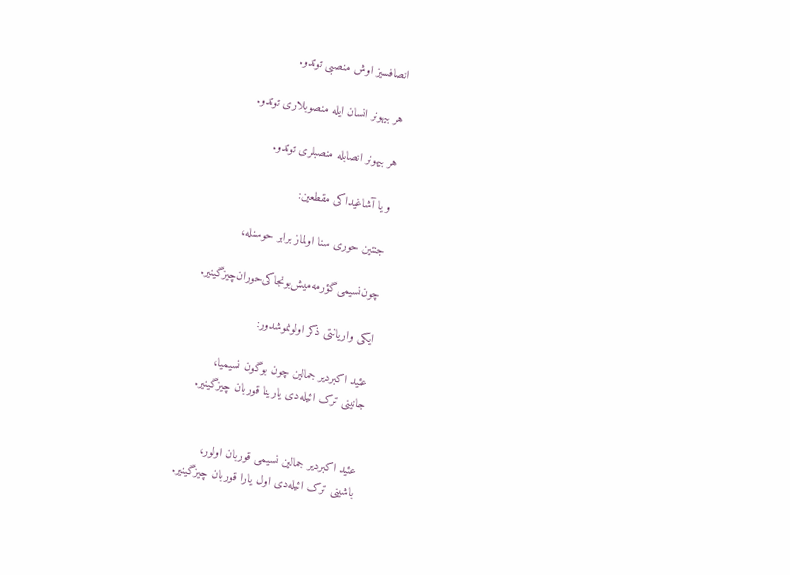انصافسیز اوش منصبی توتدو.

هر بیهونر انسان ایله منصوبلاری توتدو.

هر بیهونر انصابله منصبلری توتدو.

و یا آشاغیداکی مقطعین:

جنتین حوری سنا اولماز برابر حوسنله،

چون‌نسیمی‌گؤرمه‌میش‌بونجاکی‌حوران‌چیزگینیر.

ایکی واریانتی ذکر اولونموشدور:

عئید اکبردیر جمالین چون بوگون نسیمیا،
جانینی ترک ائیله‌دی یارینا قوربان چیزگینیر.


عئید اکبردیر جمالین نسیمی قوربان اولور،
باشینی ترک ائیله‌دی اول یارا قوربان چیزگینیر.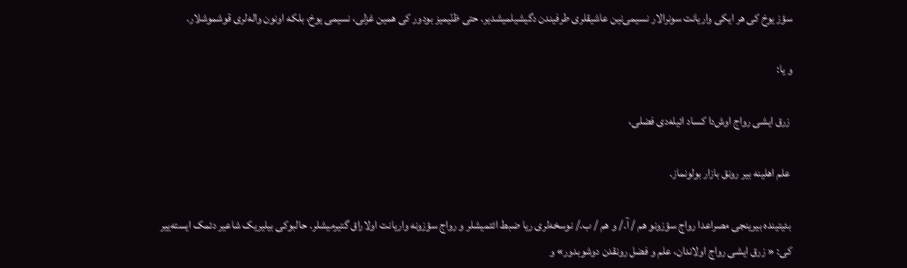سؤز یوخ کی هر ایکی واریانت سونرالار نسیمی‌نین عاشیقلری طرفیندن دگیشیلمیشدیر. حتی ظنّیمیز بودور کی همین غزلی، نسیمی یوخ، بلکه اونون واله‌لری قوشموشلار.

و یا:

 زرق ایشی رواج اوش‌دا کساد ائیله‌دی فضلی،

 علم اهلینه بیر رونق بازار بولونماز.

 بئیتینده بیرینجی مصراعدا رواج سؤزونو هم / آ./ و هم / ب./ نوسخه‌لری ریا ضبط ائتمیشلر و رواج سؤزونه واریانت اولاراق گتیرمیشلر. حالبوکی بیلیریک شاعیر دئمک ایسته‌ییر کی: « زرق ایشی رواج اولاندان، علم و فضل رونقدن دوشوبدور» و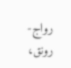رواج- رونق،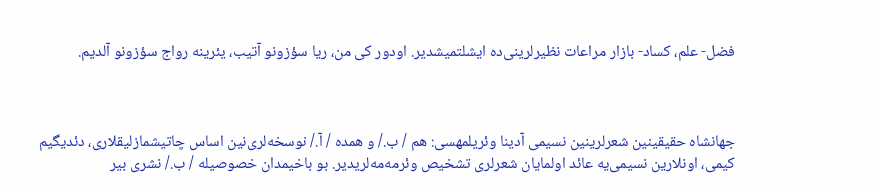فضل- علم، کساد- بازار مراعات نظیرلرینی‌ده ایشلتمیشدیر. اودور کی من، ریا سؤزونو آتیب، یئرینه رواج سؤزونو آلدیم.



جهانشاه حقیقینین شعرلرینین نسیمی آدینا وئریلمهسی: هم / ب./ و همده / آ./ نوسخه‌لری‌نین اساس چاتیشمازلیقلاری، دئدیگیم کیمی، اونلارین نسیمی‌یه عائد اولمایان شعرلری تشخیص وئرمه‌مه‌لریدیر. بو باخیمدان خصوصیله / ب./ نشری بیر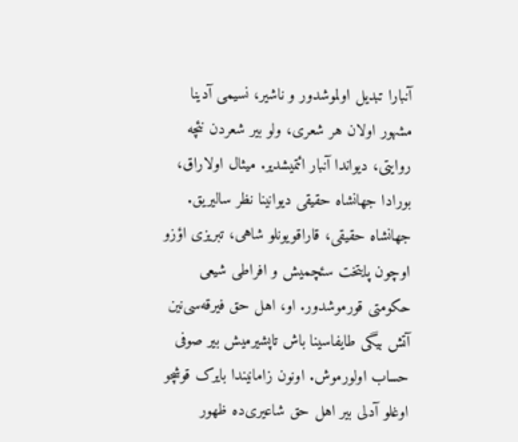آنبارا تبدیل اولموشدور و ناشیر، نسیمی آدینا مشهور اولان هر شعری، ولو بیر شعردن نئچه روایتی، دیواندا آنبار ائتمیشدیر. میثال اولاراق، بورادا جهانشاه حقیقی دیوانینا نظر سالیریق. جهانشاه حقیقی، قاراقویونلو شاهی، تبریزی اؤزو اوچون پایتخت سئچمیش و افراطی شیعی حکومتی قورموشدور. او، اهل حق فیرقه‌سی‌نین آتش بیگی طایفاسینا باش تاپشیرمیش بیر صوفی حساب اولورموش. اونون زامانیندا بایرک قوشچو اوغلو آدلی بیر اهل حق شاعیری‌ده ظهور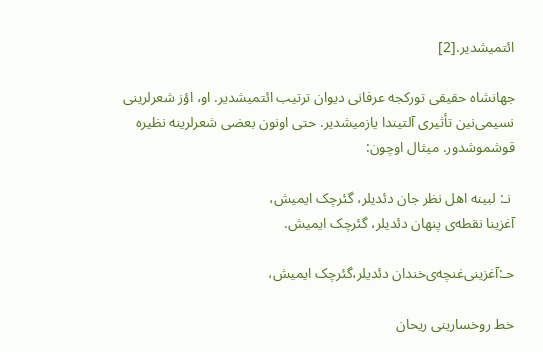ائتمیشدیر.[2]

جهانشاه حقیقی تورکجه عرفانی دیوان ترتیب ائتمیشدیر. او، اؤز شعرلرینی نسیمی‌نین تأثیری آلتیندا یازمیشدیر. حتی اونون بعضی شعرلرینه نظیره قوشموشدور. میثال اوچون:

 نـ: لبینه ‌اهل ‌نظر جان ‌دئدیلر، گئرچک ایمیش،
آغزینا نقطه‌ی پنهان دئدیلر، گئرچک ایمیش.

حـ:آغزینی‌غنچه‌ی‌خندان دئدیلر،گئرچک ایمیش،

خط روخسارینی ریحان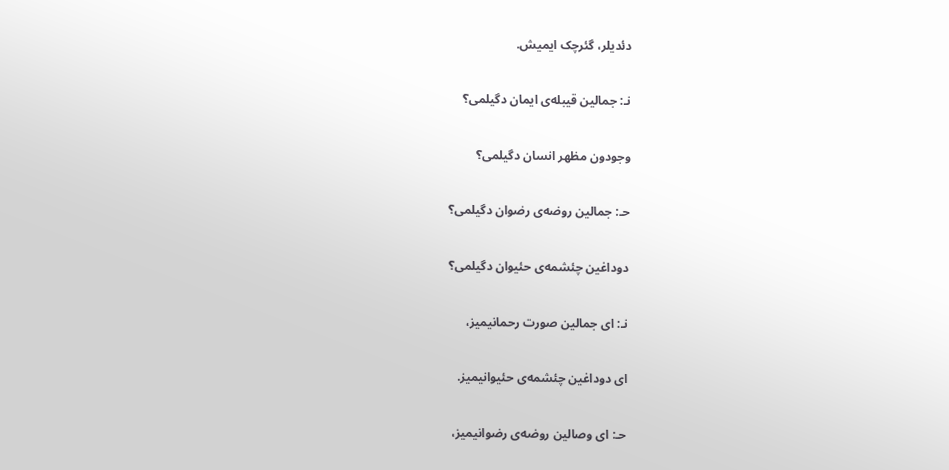دئدیلر، گئرچک ایمیش.

نـ: جمالین قیبله‌ی ایمان دگیلمی؟

وجودون مظهر انسان دگیلمی؟

حـ: جمالین روضه‌ی رضوان دگیلمی؟

دوداغین چئشمه‌ی حئیوان دگیلمی؟

نـ: ای جمالین صورت رحمانیمیز،

ای دوداغین چئشمه‌ی حئیوانیمیز.

حـ: ای وصالین روضه‌ی رضوانیمیز،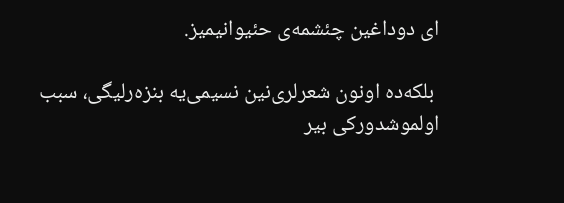ای دوداغین چئشمه‌ی حئیوانیمیز.

 بلکه‌ده اونون شعرلری‌نین نسیمی‌یه بنزه‌رلیگی، سبب اولموشدورکی بیر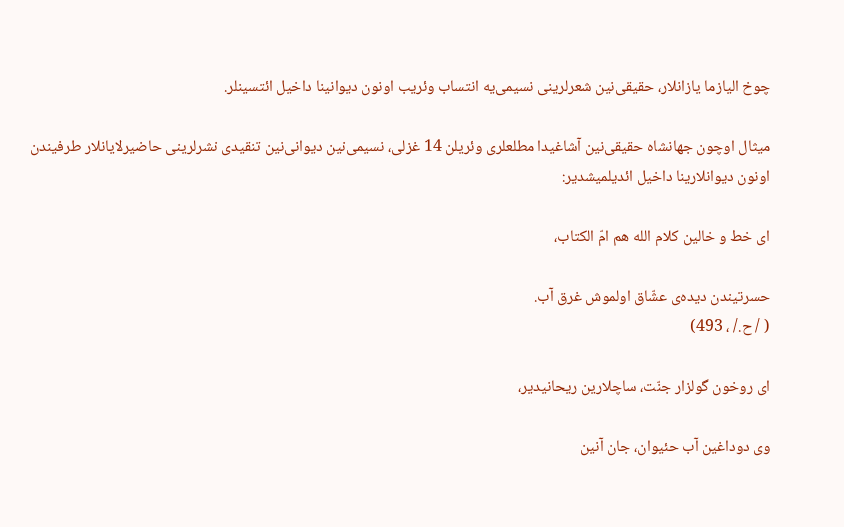چوخ الیازما یازانلار، حقیقی‌نین شعرلرینی نسیمی‌یه انتساب وئریب اونون دیوانینا داخیل ائتسینلر.

میثال اوچون جهانشاه حقیقی‌نین آشاغیدا مطلعلری وئریلن 14 غزلی، نسیمی‌نین دیوانی‌نین تنقیدی نشرلرینی حاضیرلایانلار طرفیندن اونون دیوانلارینا داخیل ائدیلمیشدیر:

ای خط و خالین کلام الله هم امّ الکتاب،

حسرتیندن دیده‌ی عشّاق اولموش غرق آب.
( / ح./ ، 493)

ای روخون گولزار جنّت، ساچلارین ریحانیدیر،

وی دوداغین آب حئیوان، جان آنین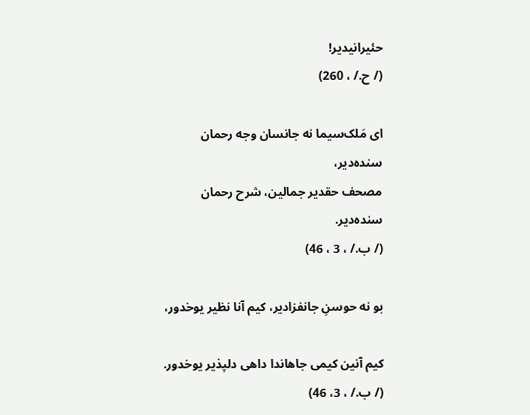حئیرانیدیر!
(/ ح./ ، 260)

ای مَلک‌سیما نه جانسان وجه رحمان سنده‌دیر،
مصحف حقدیر جمالین، شرح رحمان سنده‌دیر.
(/ ب./ ، 3 ، 46)

بو نه حوسنِ جانفزادیر، کیم آنا نظیر یوخدور،

کیم آنین کیمی جاهاندا داهی دلپذیر یوخدور.
(/ ب./ ، 3، 46)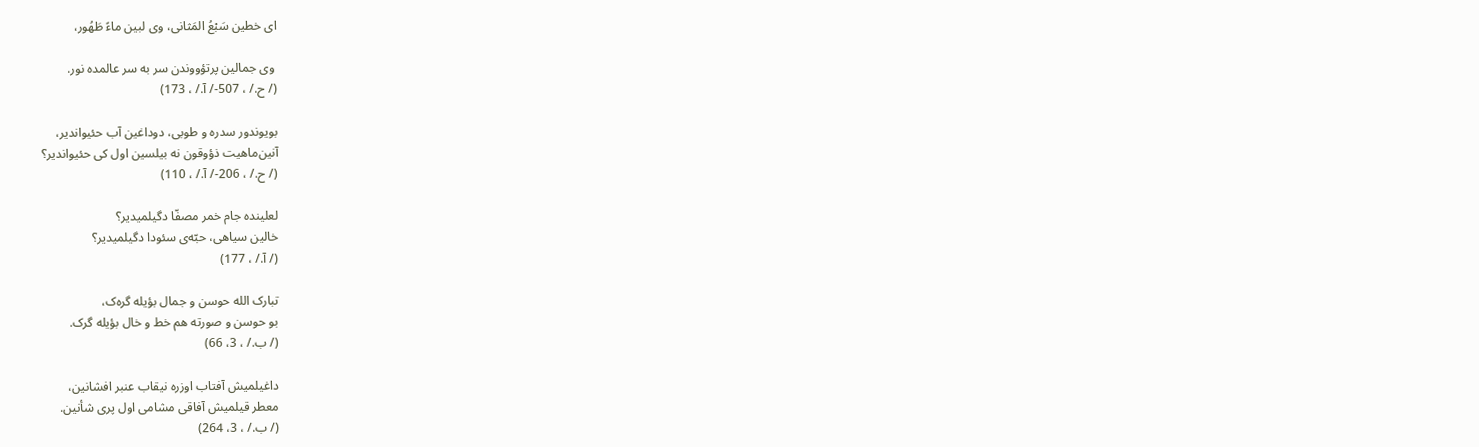ای خطین سَبْعُ المَثانی، وی لبین ماءً طَهُور،

 وی جمالین پرتؤووندن سر به سر عالمده نور.
(/ ح./ ، 507-/ آ./ ، 173)

بویوندور سدره و طوبی، دوداغین آب حئیواندیر،
آنین‌ماهیت ذؤوقون نه بیلسین اول کی حئیواندیر؟
(/ ح./ ، 206-/ آ./ ، 110)

لعلینده جام خمر مصفّا دگیلمیدیر؟
خالین سیاهی، حبّه‌ی سئودا دگیلمیدیر؟
(/ آ./ ، 177)

تبارک الله حوسن و جمال بؤیله گره‌ک،
بو حوسن و صورته هم خط و خال بؤیله گرک.
(/ ب./ ، 3، 66)

داغیلمیش آفتاب اوزره نیقاب عنبر افشانین،
معطر قیلمیش آفاقی مشامی اول پری شأنین.
(/ ب./ ، 3، 264)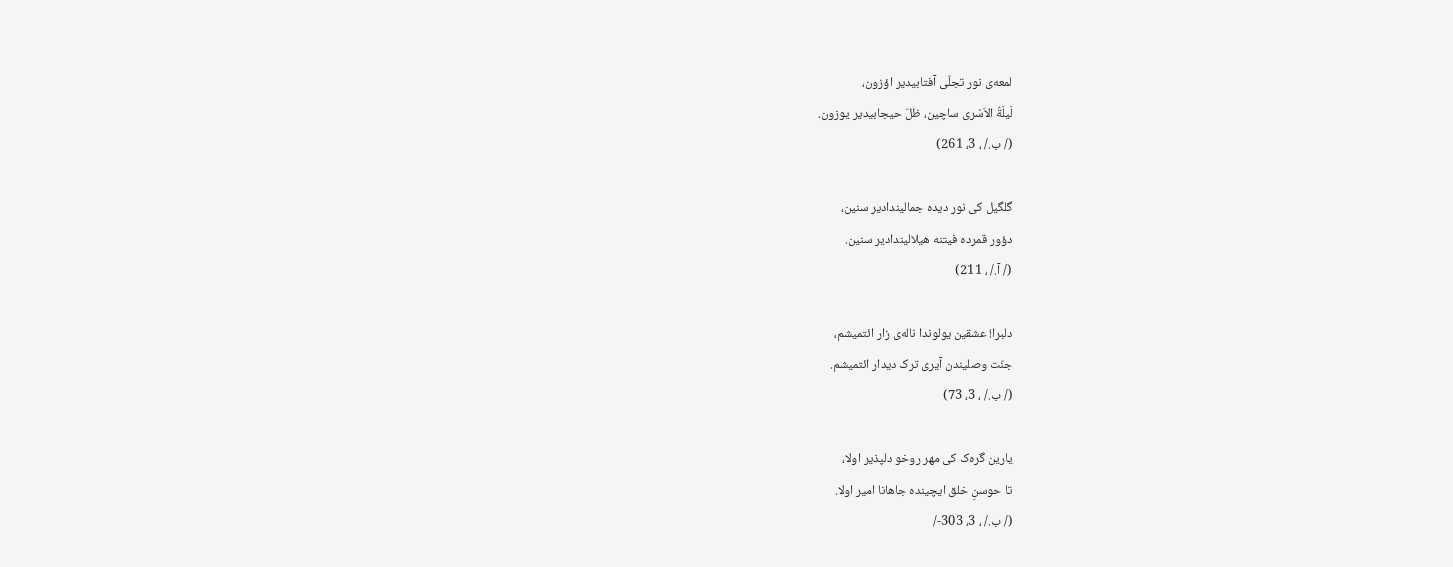لمعه‌ی نور تجلّی آفتابیدیر اؤزون،
لَیلَةُ الاَسْری ساچین، ظلّ حیجابیدیر یوزون.
(/ ب./ ، 3، 261)

گلگیل کی نور دیده جمالیندادیر سنین،
دؤور قمرده فیتنه هیلالیندادیر سنین.
(/ آ./ ، 211)

دلبرا! عشقین یولوندا ناله‌ی زار ائتمیشم،
جنّت وصلیندن آیری ترک دیدار ائتمیشم.
(/ ب./ ، 3، 73)

یارین گره‌ک کی مهر روخو دلپذیر اولا،
تا حوسنِ خلق ایچینده جاهانا امیر اولا.
(/ ب./ ، 3، 303-/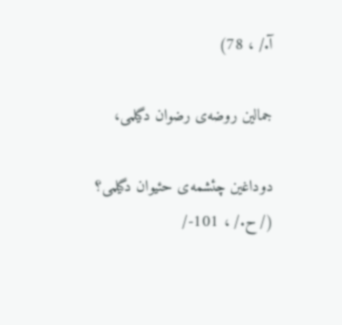آ./ ، 78)

جمالین روضه‌ی رضوان دگیلمی،

دوداغین چئشمه‌ی حئیوان دگیلمی؟
(/ ح./ ، 101-/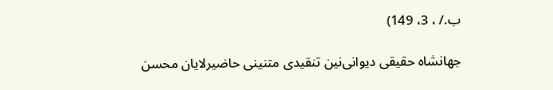ب./ ، 3، 149)

جهانشاه حقیقی دیوانی‌نین تنقیدی متنینی حاضیرلایان محسن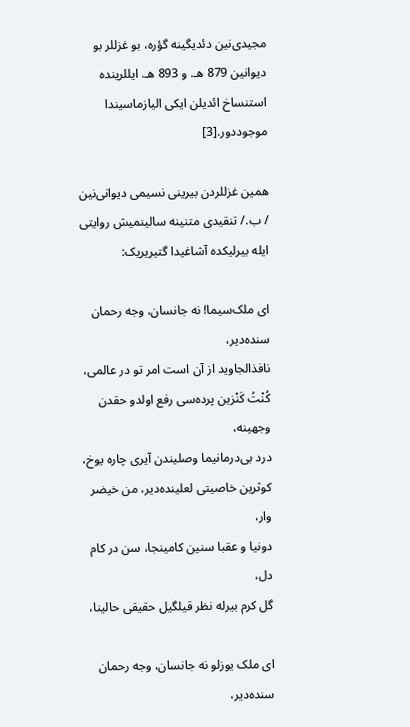مجیدی‌نین دئدیگینه گؤره، بو غزللر بو دیوانین 879 هـ. و 893 هـ. ایللرینده استنساخ ائدیلن ایکی الیازماسیندا موجوددور.[3]

همین غزللردن بیرینی نسیمی دیوانی‌نین / ب./ تنقیدی متنینه سالینمیش روایتی ایله بیرلیکده آشاغیدا گتیریریک:

ای ملک‌سیما! نه جانسان، وجه رحمان سنده‌دیر،
نافذالجاوید از آن است امر تو در عالمی،
کُنْتُ کَنْزین پرده‌سی رفع اولدو حقدن وجهینه،
درد بی‌درمانیما وصلیندن آیری چاره یوخ،
کوثرین خاصیتی لعلینده‌دیر، من خیضر وار،
دونیا و عقبا سنین کامینجا، سن در کام دل،
گل کرم بیرله نظر قیلگیل حقیقی حالینا،

ای ملک یوزلو نه جانسان، وجه رحمان سنده‌دیر،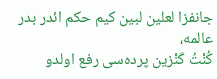جانفزا لعلین لبین کیم حکم ائدر بدر عالمه،
کُنْتُ کَنْزین پرده‌سی رفع اولدو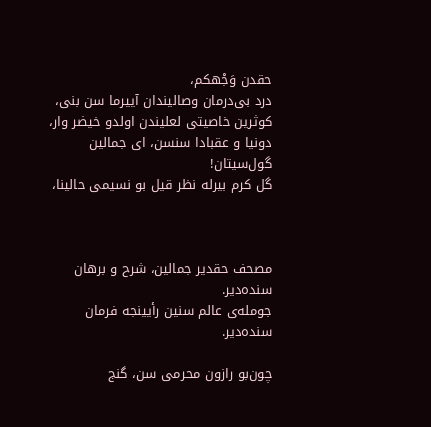حقدن وَجْهکم،
درد بی‌درمان وصالیندان آییرما سن بنی،
کوثرین خاصیتی لعلیندن اولدو خیضر وار،
دونیا و عقبادا سنسن، ای جمالین گول‌سیتان!
گل کرم بیرله نظر قیل بو نسیمی حالینا،



مصحف حقدیر جمالین، شرح و برهان سنده‌دیر.
جومله‌ی عالم سنین رأیینجه فرمان سنده‌دیر.

چون‌بو رازون محرمی سن، گنج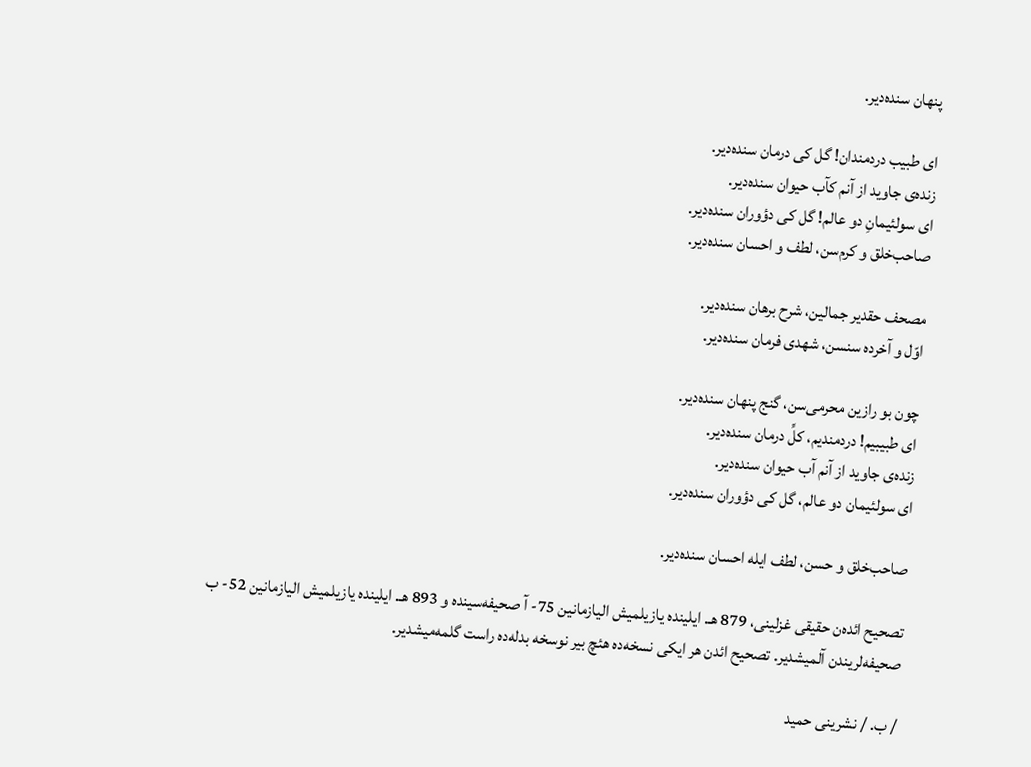پنهان سنده‌دیر.

ای طبیب دردمندان! گل کی درمان سنده‌دیر.
زنده‌ی جاوید از آنم کآب حیوان سنده‌دیر.
ای سولئیمانِ دو عالم! گل کی دؤوران سنده‌دیر.
صاحب‌خلق و کرم‌سن، لطف و احسان سنده‌دیر.

مصحف حقدیر جمالین، شرح برهان سنده‌دیر.
اوّل و آخرده سنسن، شهدی فرمان سنده‌دیر.

چون بو رازین محرمی‌سن، گنج پنهان سنده‌دیر.
ای طبیبیم! دردمندیم، کلِّ درمان سنده‌دیر.
زنده‌ی جاوید از آنم آب حیوان سنده‌دیر.
ای سولئیمان دو عالم، گل کی دؤوران سنده‌دیر.

صاحب‌خلق و حسن، لطف ایله احسان سنده‌دیر.

تصحیح ائده‌ن حقیقی غزلینی، 879 هـ. ایلینده یازیلمیش الیازما‌نین 75- آ صحیفه‌سینده و 893 هـ. ایلینده یازیلمیش الیازمانین 52- ب صحیفه‌لریندن آلمیشدیر. تصحیح ائدن هر ایکی نسخه‌ده هئچ بیر نوسخه بدله‌ده راست گلمه‌میشدیر.

/ ب. / نشرینی حمید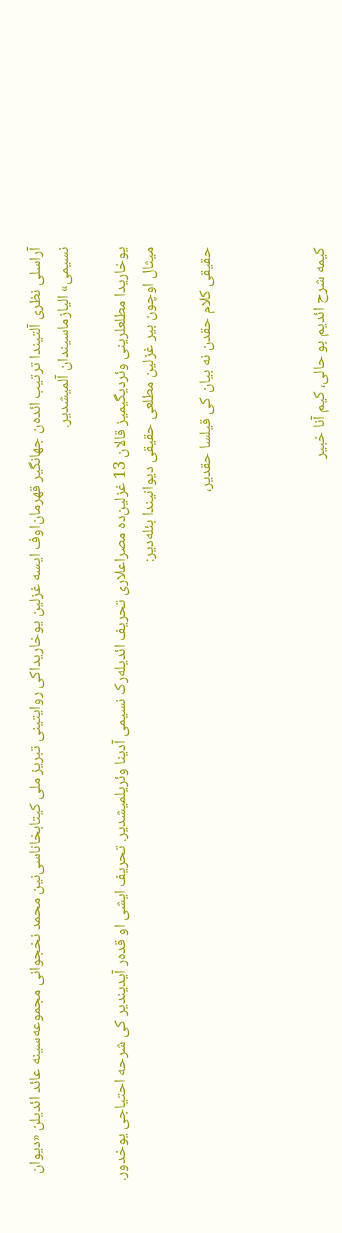آراسلی نظری آلتیندا ترتیب ائده‌ن جهانگیر قهرمان‌اوف ایسه غزلین یوخاریداکی روایتینی تبریز ملی کیتابخاناسی‌نین محمد نخجوانی مجموعه‌سینه عائد ائدیلن «دیوان نسیمی» الیازماسیندان آلمیشدیر.

یوخاریدا مطلعلرینی وئردیگیمیز قالان 13 غزلین‌ده مصراعلاری تحریف ائدیله‌رک نسیمی آدینا وئریلمیشدیر. تحریف ایشی او قده‌ر آیدیندیر کی شرحه احتیاجی یوخدور. میثال اوچون بیر غزلین مطلعی حقیقی دیوانیندا‌ بئله‌دیر:

حقیقی کلام حقدن نه بیان کی قیلسا حقدیر،



کیمه شرح ائدیم بو حالی، کیم آنا خبیر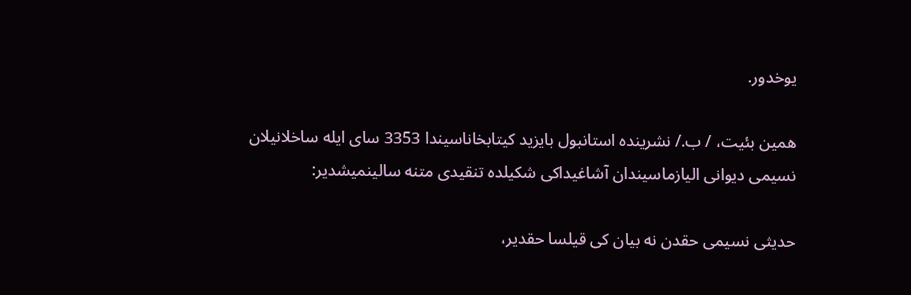یوخدور.

همین بئیت، / ب./ نشرینده استانبول بایزید کیتابخاناسیندا 3353 سای ایله ساخلانیلان نسیمی دیوانی الیازماسیندان آشاغیداکی شکیلده تنقیدی متنه سالینمیشدیر:

حدیثی نسیمی حقدن نه بیان کی قیلسا حقدیر،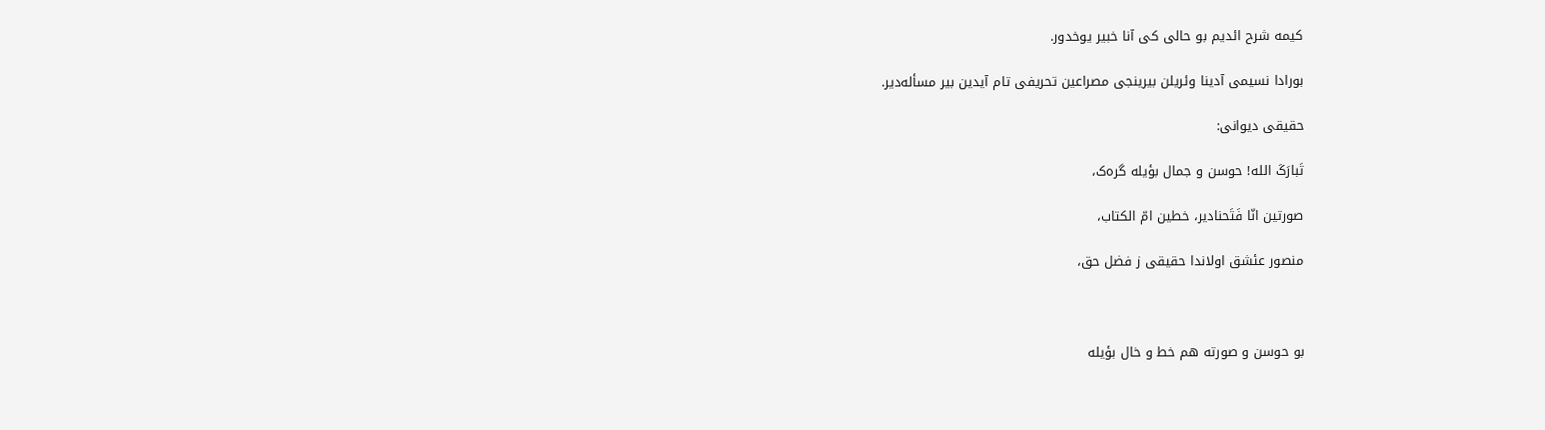کیمه شرح ائدیم بو حالی کی آنا خبیر یوخدور.

بورادا نسیمی آدینا وئریلن بیرینجی مصراعین تحریفی تام آیدین بیر مسأله‌دیر.

حقیقی دیوانی:

تَبارَکَ الله! حوسن و جمال بؤیله گره‌ک،

صورتین انّا فَتَحنادیر، خطین امّ الکتاب،

منصور عئشق اولاندا حقیقی ز فضل حق،



بو حوسن و صورته هم خط و خال بؤیله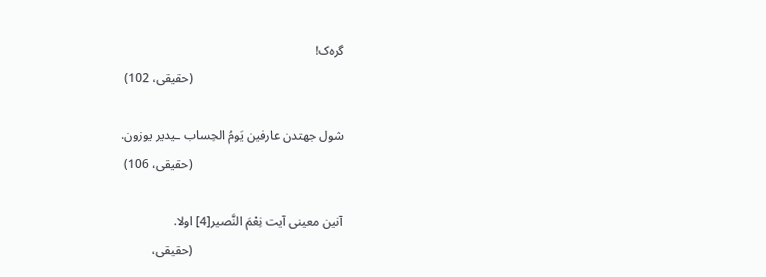گره‌ک!
                                                (حقیقی، 102)

شول جهتدن عارفین یَومُ الحِساب ـیدیر یوزون.
                                                (حقیقی، 106)

آنین معینی آیت نِعْمَ النَّصیر[4] اولا.
                                                (حقیقی،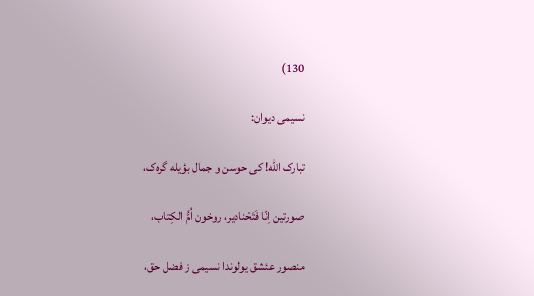130)

نسیمی دیوان:

تبارک الله! کی حوسن و جمال بؤیله گره‌ک،

صورتین اِنّا فَتَحْنادیر، روخون اُمُّ الکِتاب،

منصور عئشق یولوندا نسیمی ز فضل حق،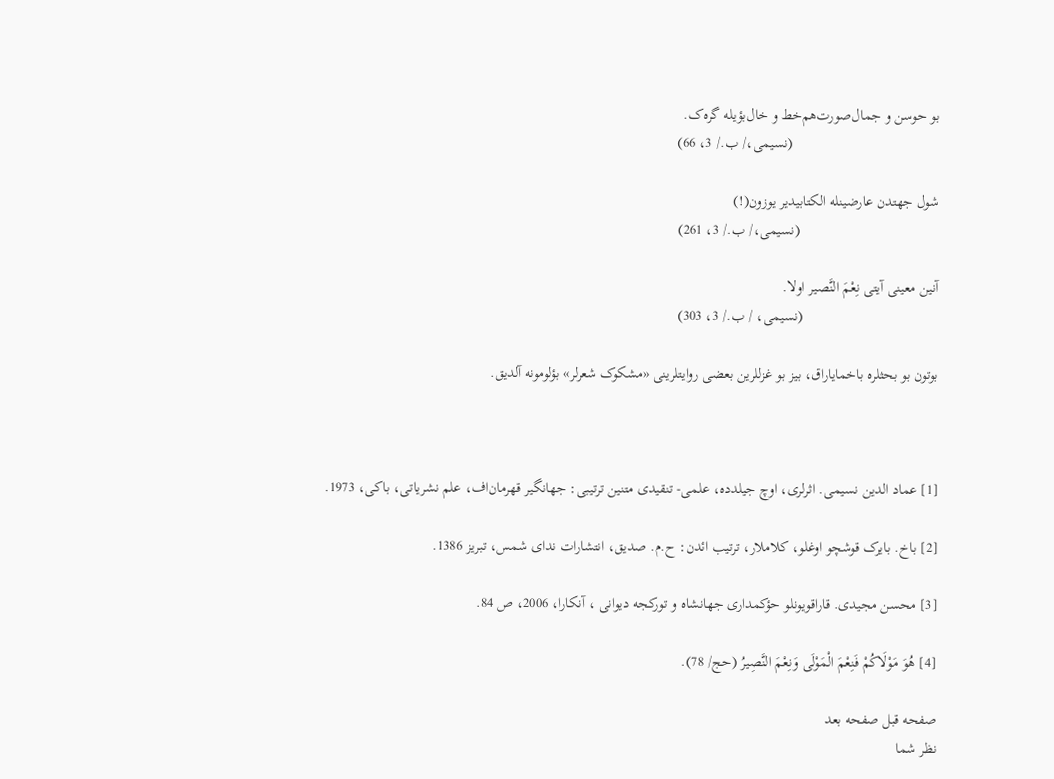بو حوسن و جمال‌صورت‌هم‌خط و خال‌بؤیله گره‌ک.
                                       (نسیمی،/ ب./ 3، 66)

شول جهتدن عارضینله الکتابیدیر یوزون(!)
                                     (نسیمی،/ ب./ 3، 261)

آنین معینی آیتی نِعْمَ النَّصیر اولا.
                                    (نسیمی، / ب./ 3، 303)

بوتون بو بحثلره باخمایاراق، بیز بو غزللرین بعضی روایتلرینی «مشکوک شعرلر» بؤلومونه آلدیق.



[1] عماد الدین نسیمی. اثرلری، اوچ جیلدده، علمی- تنقیدی متنین ترتیبی: جهانگیر قهرمان‌اف، علم نشریاتی، باکی، 1973.

[2] باخ. بایرک قوشچو اوغلو، کلاملار، ترتیب ائدن: ح.م. صدیق، انتشارات ندای شمس، تبریز 1386.

[3] محسن مجیدی. قاراقویونلو حؤکمداری جهانشاه و تورکجه دیوانی ، آنكارا، 2006، ص 84.

[4] هُوَ مَوْلَاكُمْ فَنِعْمَ الْمَوْلَى وَنِعْمَ النَّصِيرُ (حج/ 78).

صفحه قبل صفحه بعد
نظر شما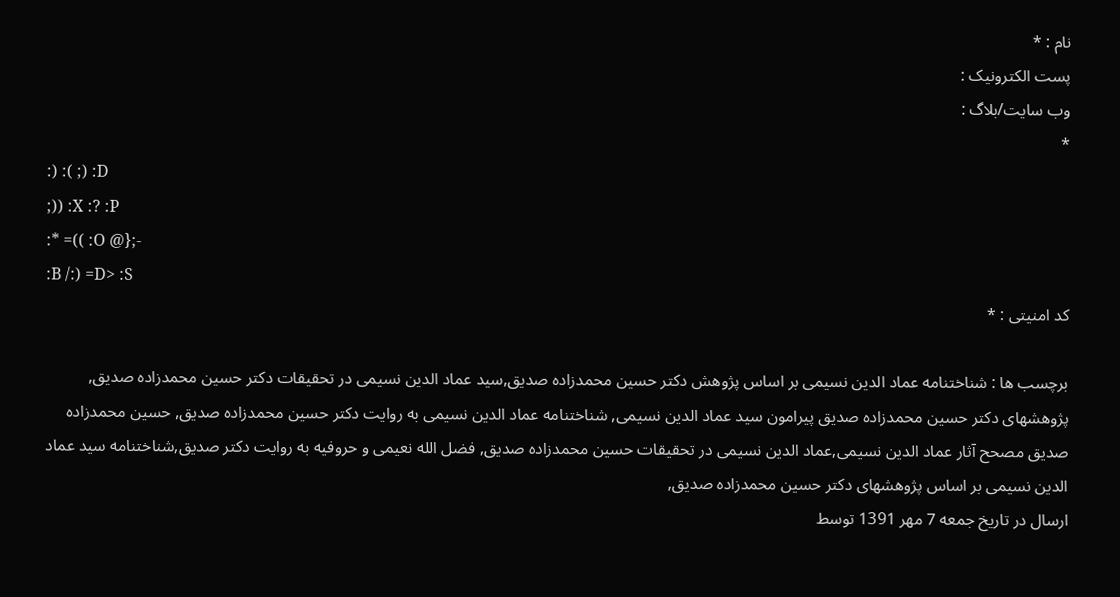نام : *
پست الکترونیک :
وب سایت/بلاگ :
*
:) :( ;) :D
;)) :X :? :P
:* =(( :O @};-
:B /:) =D> :S
کد امنیتی : *

برچسب ها : شناختنامه عماد الدین نسیمی بر اساس پژوهش دکتر حسین محمدزاده صدیق,سید عماد الدین نسیمی در تحقیقات دکتر حسین محمدزاده صدیق, پژوهشهای دکتر حسین محمدزاده صدیق پیرامون سید عماد الدین نسیمی, شناختنامه عماد الدین نسیمی به روایت دکتر حسین محمدزاده صدیق, حسین محمدزاده صدیق مصحح آثار عماد الدین نسیمی,عماد الدین نسیمی در تحقیقات حسین محمدزاده صدیق, فضل الله نعیمی و حروفیه به روایت دکتر صدیق,شناختنامه سید عماد الدین نسیمی بر اساس پژوهشهای دکتر حسین محمدزاده صدیق,
ارسال در تاريخ جمعه 7 مهر 1391 توسط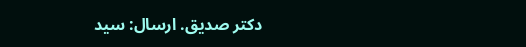دکتر صدیق. ارسال: سید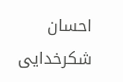احسان شکرخدایی